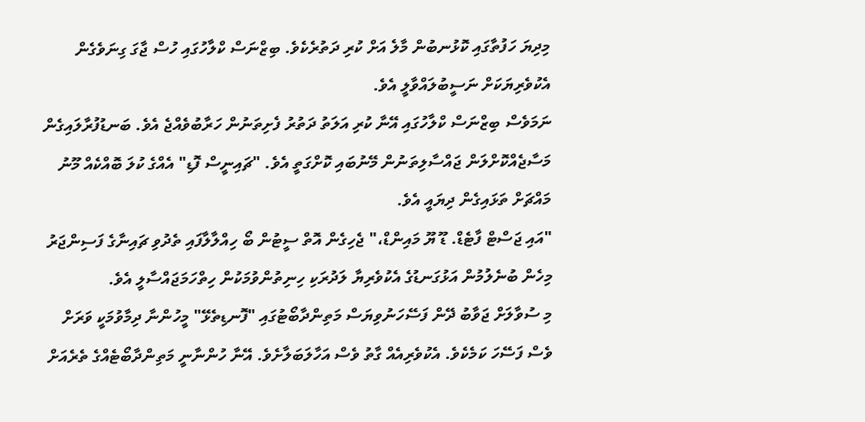މިދިޔަ ހަފުތާގައި ކޮޅުނބުން މާލެ އަށް ކުރި ދަތުރެކެވެ. ބިޒްނަސް ކްލާހުގައި ހުސް ޖާގަ ގިނަވެގެން އެކުވެރިޔަކަށް ނަސީބުލައްވާލީ އެވެ.
ނަމަވެސް ބިޒްނަސް ކްލާހުގައި އޭނާ ކުރި އަލަތު ދަތުރު ފެށިތަނުން ހަރާބުވެއްޖެ އެވެ. ބަނޑުފުރާލައިގެން މަސާޖެއްކޮށްލަން ޖައްސާލިތަނުން މޭނުބައި ކޮށްގަތީ އެވެ. "ޗައިނީސް ފޮޑި" އެއްގެ ކުލަ ބޮއްކެއް މޫނު މައްޗަށް ތަޅައިގެން ދިޔައީ އެވެ.
"އައި ޖަސްޓް ފާޓެޑް. ޑޫ ޔޫ މައިންޑް،" ޖެހިގެން އޮތް ސީޓުން ބޯ ހިއްލާލާފައި ތެދުވި ޗައިނާގެ ފަސިންޖަރު މިހެން ބުނެލުމުން އަޅުގަނޑުގެ އެކުވެރިޔާ ލަދުރަކި ހިނިތުންވުމަކުން ހިތްހަމަޖައްސާލީ އެވެ.
މި ސުވާލަށް ޖަވާބު ދޭން ފަސޭހަނުވިޔަސް މަތިންދާބޯޓުގައި "ފޮނޑިތެޅޭ" މީހުންނާ ދިމާވުމަކީ ވަރަށް ވެސް ފަސޭހަ ކަމެކެވެ. އެކުވެރިއެއް ގާތު ވެސް އަހާލަބަލާށެވެ. އޭނާ ހުންނާނީ މަތިންދާބޯޓެއްގެ ތެރެއަށް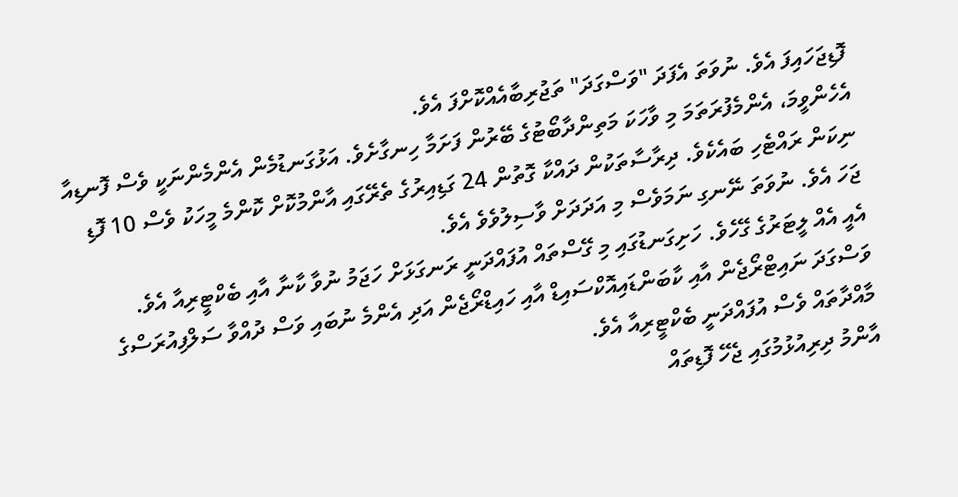ފޮޑިޖަހައިފަ އެވެ. ނުވަތަ އެފަދަ "ވަސްގަދަ" ތަޖުރިބާއެއްކޮށްފަ އެވެ.
އެހެންވީމަ، އެންމެފުރަތަމަ މި ވާހަކަ މަތިންދާބޯޓުގެ ބޭރުން ފަށަމާ ހިނގާށެވެ. އަޅުގަނޑުމެން އެންމެންނަކީ ވެސް ފޮނޑިއާ ނިކަން ރައްޓެހި ބައެކެވެ. ދިރާސާތަކުން ދައްކާ ގޮތުން 24 ގަޑިއިރުގެ ތެރޭގައި އާންމުކޮށް ކޮންމެ މީހަކު ވެސް 10 ފޮޑި ޖަހަ އެވެ. ނުވަތަ ނޭނގި ނަމަވެސް މި އަދަދަށް ވާސިލުވެވެ އެވެ.
އެއީ އެއް ލީޓަރުގެ ގޭހެވެ. ހަށިގަނޑުގައި މި ގޭސްތައް އުފައްދަނީ ރަނގަޅަށް ހަޖަމު ނުވާ ކާނާ އާއި ބެކްޓީރިއާ އެވެ. ވަސްގަދަ ނައިޓްރޯޖެން އާއި ކާބަންޑައިއޮކްސައިޑް އާއި ހައިޑްރޯޖެން އަދި އެންމެ ނުބައި ވަސް ދުއްވާ ސަލްފިއުރަސްގެ މާއްދާތައް ވެސް އުފައްދަނީ ބެކްޓީރިއާ އެވެ.
އާންމު ދިރިއުޅުމުގައި ޖެހޭ ފޮޑިތައް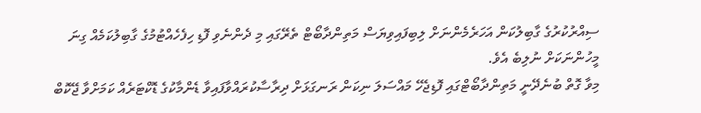ސިއްރުކުރުގެ ގާބިލުކަން އަހަރެމެންނަށް ލިބިފައިވިޔަސް މަތިންދާބޯޓް ތެރޭގައި މި ދެންނެވި ފޮޑި ހިފެހެއްޓުމުގެ ގާބިލުކަމެއް ގިނަ މީހުންނަކަށް ނުލިބެ އެވެ.
މިވާ ގޮތް ބުނެދޭނީ މަތިންދާބޯޓްގައި ފޮޑިޖެހޭ މައްސަލަ ނިކަން ރަނގަޅަށް ދިރާސާކުރައްވާފައިވާ ޑެންމާކުގެ ޑޮކްޓަރެއް ކަމަށްވާ ޖޭކޮބް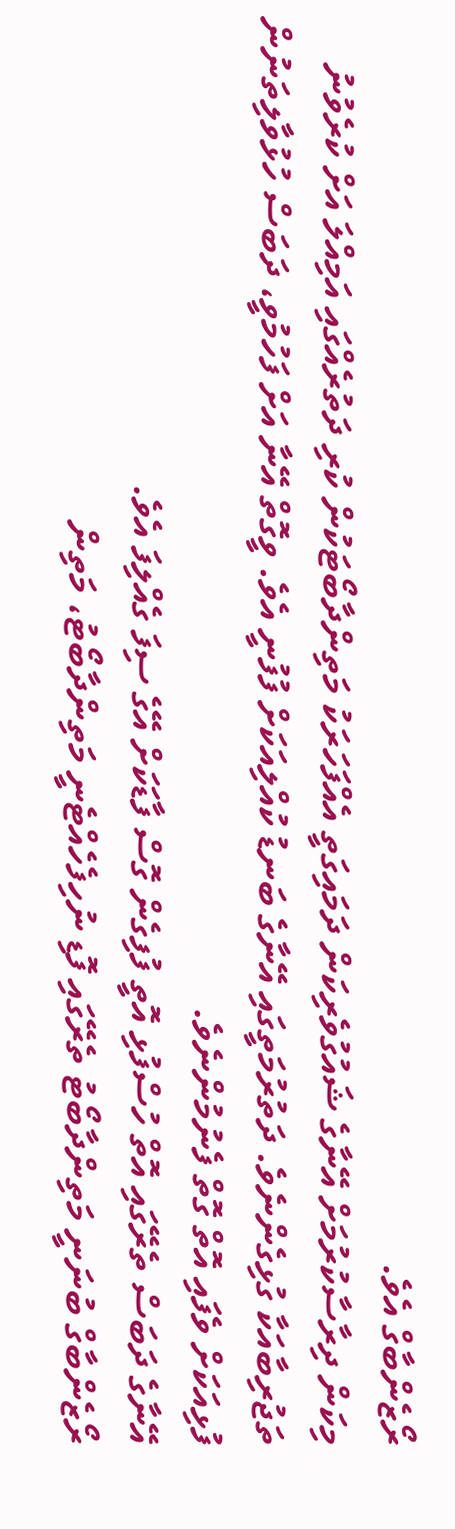ރޯޒެންބާގް އެވެ.
މިކަން ދިރާސާކުރުމަށް އޭނާގެ ޝައުގުވެރިކަން ދަމައިގަތީ އެއްފަހަރަކު މަތިންދާބޯޓަކުން ކުރި ދަތުރެއްގައި އަމިއްލަ އަށް ކުރެވުނު ތަޖުރިބާއަކާ ގުޅިގެންނެވެ. ދަތުރުމަތީގައި އޭނާގެ ބަނޑު ކުއްލިއަކަށް ފުފުނީ އެވެ. ވީގޮތް އޭނާ އަށް ފަހުމުވީ، ދަބަސް ހުޅުވާލިތަނުން ފުޅިއަކަށް ވެފައި އޮތް ގޮތް ފެނުމުންނެވެ.
އޭނާގެ ދަބަސް ތެރޭގައި އޮތް ހުސްފުޅި އޮތީ ފުފިގެން ގޮސް ފާޑަކަށް އޭގެ ސިފަ ގެއްލިފަ އެވެ.
ރޯޒެންބާގް ބުނަނީ މަތިންދާބޯޓު ތެރޭގައި ފޮޑި ނުހިފެހެއްޓެނީ މަތިންދާބޯޓު، މަތިން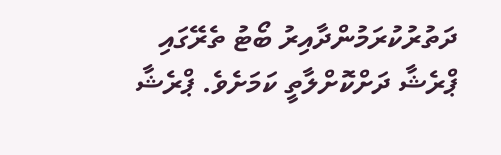ދަތުރުކުރަމުންދާއިރު ބޯޓު ތެރޭގައި ޕްރެޝާ ދަށްކޮށްލާތީ ކަމަށެވެ. ޕްރެޝާ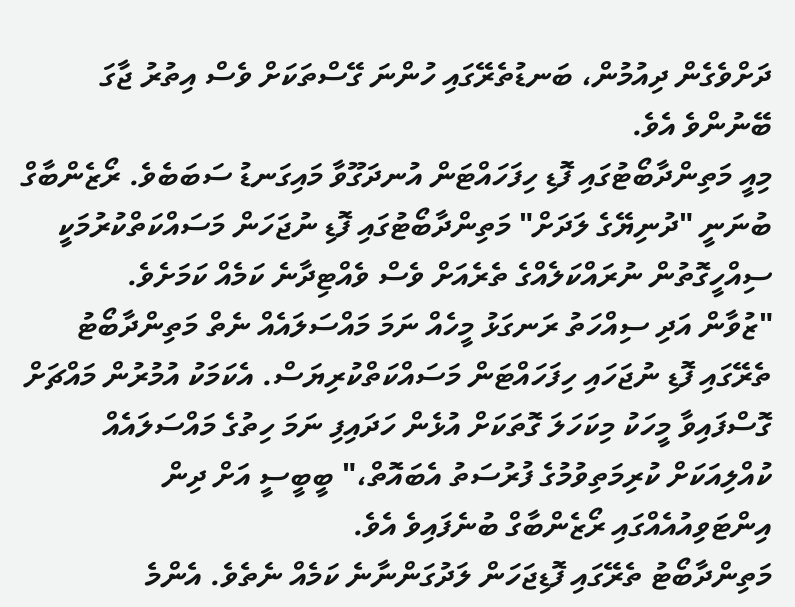ދަށްވެގެން ދިއުމުން، ބަނޑުތެރޭގައި ހުންނަ ގޭސްތަކަށް ވެސް އިތުރު ޖާގަ ބޭނުންވެ އެވެ.
މިއީ މަތިންދާބޯޓުގައި ފޮޑި ހިފަހައްޓަން އުނދަގޫވާ މައިގަނޑު ސަބަބެވެ. ރޯޒެންބާގް ބުނަނީ "ދުނިޔޭގެ ލަދަށް" މަތިންދާބޯޓުގައި ފޮޑި ނުޖަހަން މަސައްކަތްކުރުމަކީ ސިއްހީގޮތުން ނުރައްކަލެއްގެ ތެރެއަށް ވެސް ވެއްޓިދާނެ ކަމެއް ކަމަށެވެ.
"ޒުވާން އަދި ސިއްހަތު ރަނގަޅު މީހެއް ނަމަ މައްސަލައެއް ނެތް މަތިންދާބޯޓު ތެރޭގައި ފޮޑި ނުޖަހައި ހިފަހައްޓަން މަސައްކަތްކުރިޔަސް. އެކަމަކު އުމުރުން މައްޗަށް ގޮސްފައިވާ މީހަކު މިކަހަލަ ގޮތަކަށް އުޅެން ހަދައިފި ނަމަ ހިތުގެ މައްސަލައެއް ކުއްލިއަކަށް ކުރިމަތިވުމުގެ ފުރުސަތު އެބައޮތް،" ބީބީސީ އަށް ދިން އިންޓަވިއުއެއްގައި ރޯޒެންބާގް ބުނެފައިވެ އެވެ.
މަތިންދާބޯޓު ތެރޭގައި ފޮޑިޖަހަން ލަދުގަންނާނެ ކަމެއް ނެތެވެ. އެންމެ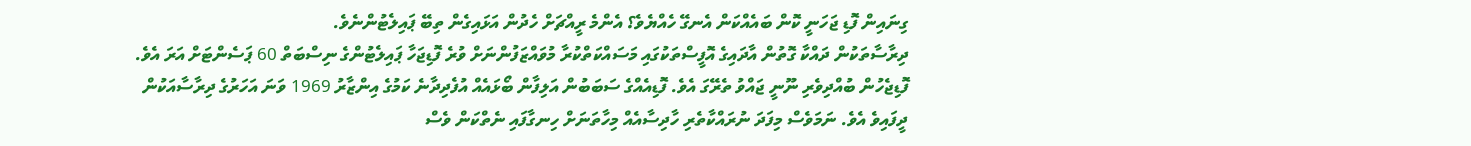ގިނައިން ފޮޑި ޖަހަނީ ކޮން ބައެއްކަން އެނގޭ ހެއްޔެވެ؟ އެންމެ ރީއްޗަށް ހެދުން އަޅައިގެން ތިބޭ ޕައިލެޓުންނެވެ.
ދިރާސާތަކުން ދައްކާ ގޮތުން އާދައިގެ އޮފީސްތަކުގައި މަސައްކަތްކުރާ މުވައްޒަފުންނަށް ވުރެ ފޮޑިޖަހާ ޕައިލެޓުންގެ ނިސްބަތް 60 ޕަސެންޓަށް އަރަ އެވެ.
ފޮޑިޖެހުން ބުއްދިވެރި ނޫނީ ޖައްވު ތެރޭގަ އެވެ. ފޮޑިއެއްގެ ސަބަބުން އަލިފާން ބޯޅައެއް އުފެދިދާނެ ކަމުގެ އިންޒާރު 1969 ވަނަ އަހަރުގެ ދިރާސާއަކުން ދީފައިވެ އެވެ. ނަމަވެސް މިފަދަ ނުރައްކާތެރި ހާދިސާއެއް މިހާތަނަށް ހިނގާފައި ނެތްކަން ވެސް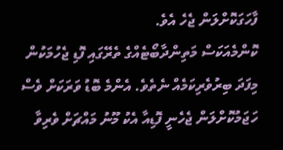ފާހަގަކޮށްލަން ޖެހެ އެވެ.
ކޮންމެއަކަސް މަތިންދާބޯޓެއްގެ ތެރޭގައި ފޮޑި ޖެހުމަކުން މިފަދަ ބިރުވެރިކަމެއް ނެތެވެ. އެންމެ ބޮޑު ވަރަކަށް ވެސް ހަޖަމުކޮށްލަން ޖެހެނީ ފޮޑިއާ އެކު މޫނު މައްޗަށް ވެރިވާ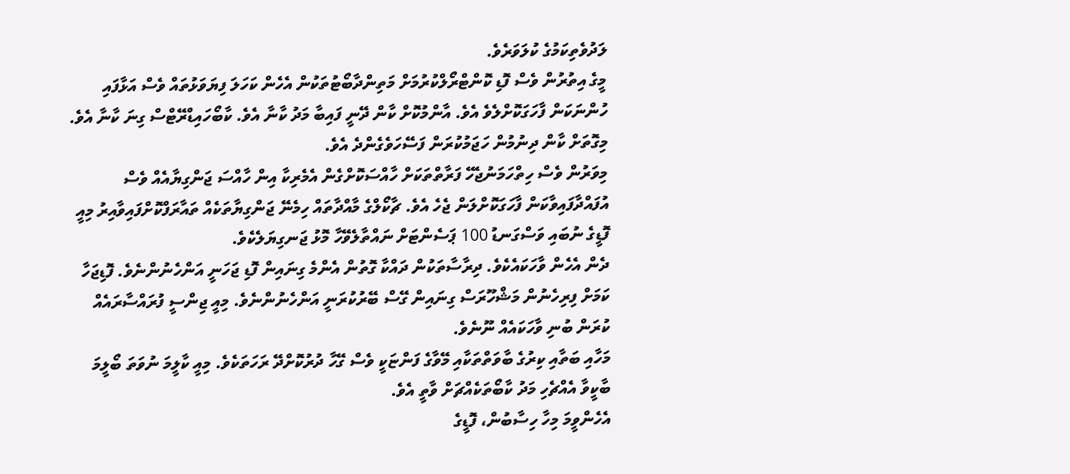ލަދުވެތިކަމުގެ ކުލަވަރެވެ.
މީގެ އިތުރުން ވެސް ފޮޑި ކޮންޓްރޯލްކުރުމަށް މަތިންދާބޯޓުތަކުން އެހެން ކަހަލަ ފިޔަވަޅުތައް ވެސް އަޅާފައި ހުންނަކަން ފާހަގަކޮށްލެވެ އެވެ. އާންމުކޮށް ކާން ދޭނީ ފައިބާ މަދު ކާނާ އެވެ. ކާބޯހައިޑްރޭޓްސް ގިނަ ކާނާ އެވެ.
މިގޮތަށް ކާން ދިނުމުން ހަޖަމުކުރަން ފަސޭހަވެގެންދެ އެވެ.
މިވަރުން ވެސް ހިތްހަމަނުޖެހޭ ފަރާތްތަކަށް ހާއްސަކޮށްގެން އެމެރިކާ އިން ހާއްސަ ޖަންގިޔާއެއް ވެސް އުފައްދާފައިވާކަން ފާހަގަކޮށްލަން ޖެހެ އެވެ. ޗާކޯލްގެ މާއްދާތައް ހިމެނޭ ޖަންގިޔާތަކެއް ތައާރަފްކޮށްފައިވާއިރު މިއީ ފޮޑީގެ ނުބައި ވަސްގަނޑު 100 ޕަސެންޓަށް ނައްތާލެވޭހާ މޮޅު ޖަނގިޔަލެކެވެ.
ދެން އެހެން ވާހަކައެކެވެ. ދިރާސާތަކުން ދައްކާ ގޮތުން އެންމެ ގިނައިން ފޮޑި ޖަހަނީ އަންހެނުންނެވެ. ފޮޑިޖަހާ ކަމަށް ފިރިހެނުން މަޝްހޫރަސް ގިނައިން ގޭސް ބޭރުކުރަނީ އަންހެނުންނެވެ. މިއީ ޖިންސީ ފުރައްސާރައެއް ކުރަން ބުނި ވާހަކައެއް ނޫނެވެ.
މަހާއި ބަތާއި ކިރުގެ ބާވަތްތަކާއި މޭވާގެ ފަންޏަކީ ވެސް ގޭހާ ދުރުކޮށްދޭ ރަހަތަކެވެ. މިއީ ކާލީމަ ނުވަތަ ބޯލީމަ ބާކީވާ އެއްޗެހި މަދު ކާބޯތަކެއްޗަށް ވާތީ އެވެ.
އެހެންވީމަ މިހާ ހިސާބުން، ފޮޑީގެ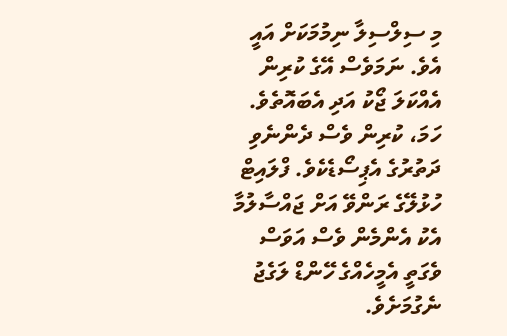މި ސިލްސިލާ ނިމުމަކަށް އައީ އެވެ. ނަމަވެސް އޭގެ ކުރިން އެއްކަލަ ޖޯކު އަދި އެބައޮތެވެ.
ހަމަ، ކުރިން ވެސް ދެންނެވި ދަތުރުގެ އެޕިސޯޑެކެވެ. ފްލައިޓް ހުޅުލޭގެ ރަންވޭ އަށް ޖައްސާލުމާ އެކު އެންމެން ވެސް އަވަސް ވެގަތީ އެމީހެއްގެ ހޭންޑް ލަގެޖު ނެގުމަށެވެ.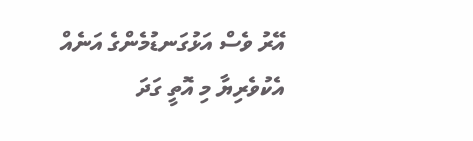އޭރު ވެސް އަޅުގަނޑުމެންގެ އަނެއް އެކުވެރިޔާ މި އޮތީ ގަދަ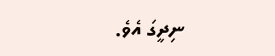ނިދީގަ އެވެ.